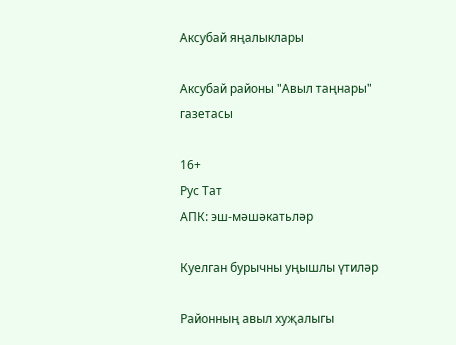Аксубай яңалыклары

Аксубай районы "Авыл таңнары" газетасы

16+
Рус Тат
АПК: эш-мәшәкатьләр

Куелган бурычны уңышлы үтиләр

Районның авыл хуҗалыгы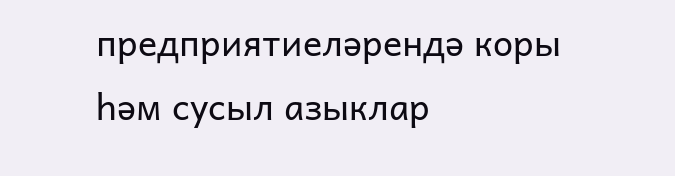предприятиеләрендә коры һәм сусыл азыклар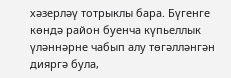хәзерләү тотрыклы бара. Бүгенге көндә район буенча күпьеллык үләннәрне чабып алу төгәлләнгән дияргә була,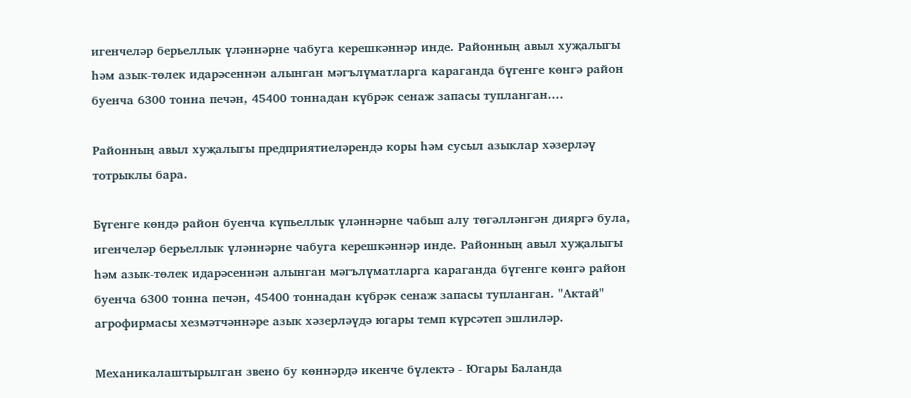игенчеләр берьеллык үләннәрне чабуга керешкәннәр инде. Районның авыл хуҗалыгы һәм азык-төлек идарәсеннән алынган мәгълүматларга караганда бүгенге көнгә район буенча 6300 тонна печән, 45400 тоннадан күбрәк сенаж запасы тупланган....

Районның авыл хуҗалыгы предприятиеләрендә коры һәм сусыл азыклар хәзерләү тотрыклы бара.

Бүгенге көндә район буенча күпьеллык үләннәрне чабып алу төгәлләнгән дияргә була, игенчеләр берьеллык үләннәрне чабуга керешкәннәр инде. Районның авыл хуҗалыгы һәм азык-төлек идарәсеннән алынган мәгълүматларга караганда бүгенге көнгә район буенча 6300 тонна печән, 45400 тоннадан күбрәк сенаж запасы тупланган. "Актай" агрофирмасы хезмәтчәннәре азык хәзерләүдә югары темп күрсәтеп эшлиләр.

Механикалаштырылган звено бу көннәрдә икенче бүлектә - Югары Баланда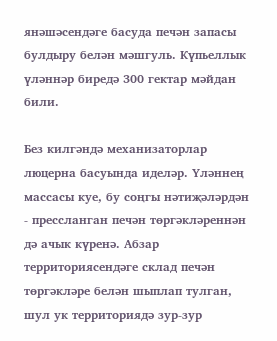янәшәсендәге басуда печән запасы булдыру белән мәшгуль. Күпьеллык үләннәр биредә 300 гектар мәйдан били.

Без килгәндә механизаторлар люцерна басуында иделәр. Үләннең массасы куе, бу соңгы нәтиҗәләрдән - прессланган печән төргәкләреннән дә ачык күренә. Абзар территориясендәге склад печән төргәкләре белән шыплап тулган, шул ук территориядә зур-зур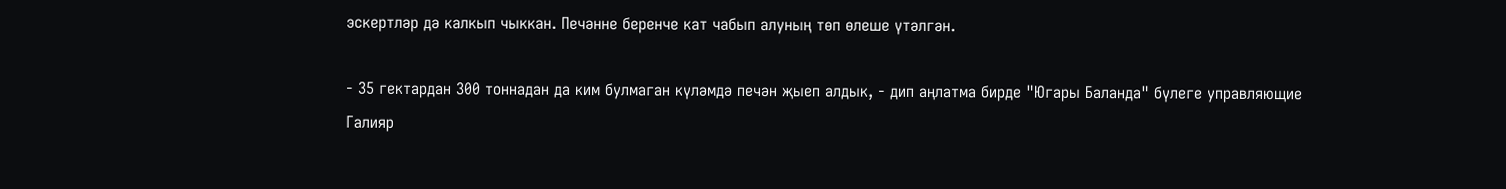эскертләр дә калкып чыккан. Печәнне беренче кат чабып алуның төп өлеше үтәлгән.

- 35 гектардан 300 тоннадан да ким булмаган күләмдә печән җыеп алдык, - дип аңлатма бирде "Югары Баланда" бүлеге управляющие Галияр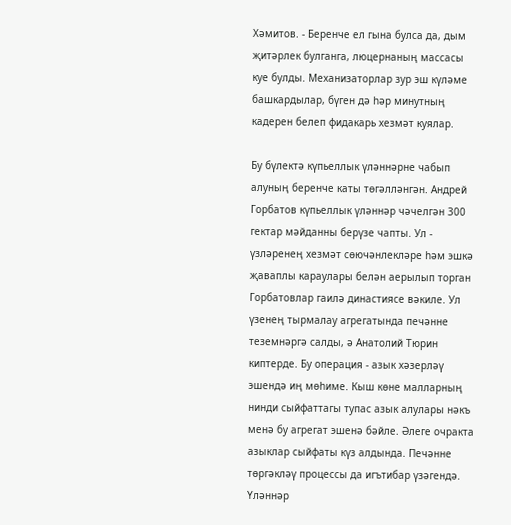Хәмитов. - Беренче ел гына булса да, дым җитәрлек булганга, люцернаның массасы куе булды. Механизаторлар зур эш күләме башкардылар, бүген дә һәр минутның кадерен белеп фидакарь хезмәт куялар.

Бу бүлектә күпьеллык үләннәрне чабып алуның беренче каты төгәлләнгән. Андрей Горбатов күпьеллык үләннәр чәчелгән 300 гектар мәйданны берүзе чапты. Ул - үзләренең хезмәт сөючәнлекләре һәм эшкә җаваплы караулары белән аерылып торган Горбатовлар гаилә династиясе вәкиле. Ул үзенең тырмалау агрегатында печәнне теземнәргә салды, ә Анатолий Тюрин киптерде. Бу операция - азык хәзерләү эшендә иң мөһиме. Кыш көне малларның нинди сыйфаттагы тупас азык алулары нәкъ менә бу агрегат эшенә бәйле. Әлеге очракта азыклар сыйфаты күз алдында. Печәнне төргәкләү процессы да игътибар үзәгендә. Үләннәр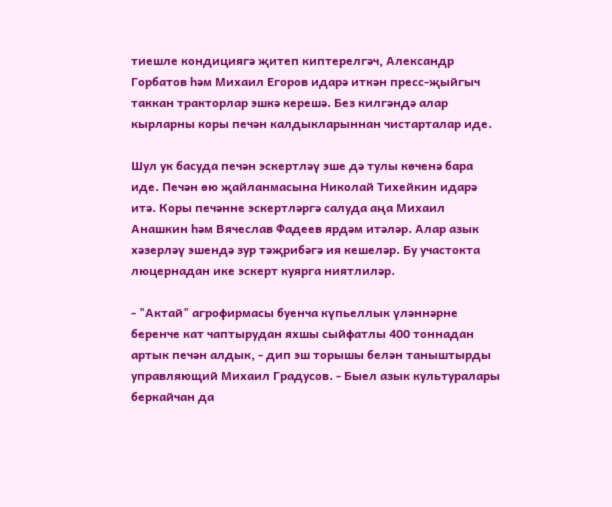тиешле кондициягә җитеп киптерелгәч, Александр Горбатов һәм Михаил Егоров идарә иткән пресс-җыйгыч таккан тракторлар эшкә керешә. Без килгәндә алар кырларны коры печән калдыкларыннан чистарталар иде.

Шул ук басуда печән эскертләү эше дә тулы көченә бара иде. Печән өю җайланмасына Николай Тихейкин идарә итә. Коры печәнне эскертләргә салуда аңа Михаил Анашкин һәм Вячеслав Фадеев ярдәм итәләр. Алар азык хәзерләү эшендә зур тәҗрибәгә ия кешеләр. Бу участокта люцернадан ике эскерт куярга ниятлиләр.

- "Актай" агрофирмасы буенча күпьеллык үләннәрне беренче кат чаптырудан яхшы сыйфатлы 400 тоннадан артык печән алдык, - дип эш торышы белән таныштырды управляющий Михаил Градусов. - Быел азык культуралары беркайчан да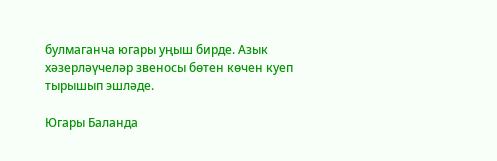булмаганча югары уңыш бирде. Азык хәзерләүчеләр звеносы бөтен көчен куеп тырышып эшләде.

Югары Баланда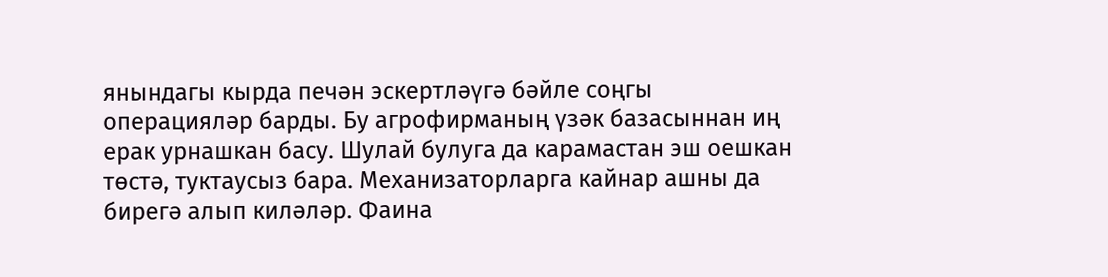янындагы кырда печән эскертләүгә бәйле соңгы операцияләр барды. Бу агрофирманың үзәк базасыннан иң ерак урнашкан басу. Шулай булуга да карамастан эш оешкан төстә, туктаусыз бара. Механизаторларга кайнар ашны да бирегә алып киләләр. Фаина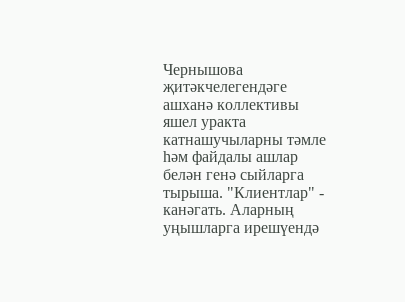Чернышова җитәкчелегендәге ашханә коллективы яшел уракта катнашучыларны тәмле һәм файдалы ашлар белән генә сыйларга тырыша. "Клиентлар" - канәгать. Аларның уңышларга ирешүендә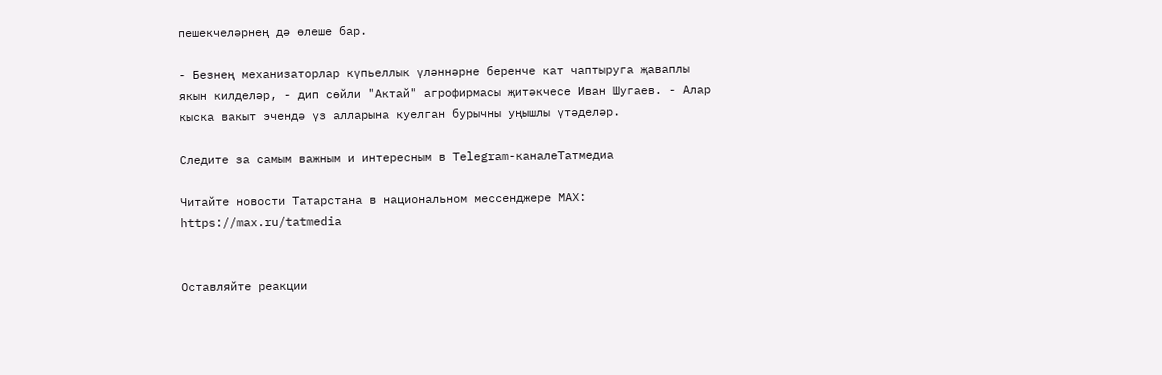пешекчеләрнең дә өлеше бар.

- Безнең механизаторлар күпьеллык үләннәрне беренче кат чаптыруга җаваплы якын килделәр, - дип сөйли "Актай" агрофирмасы җитәкчесе Иван Шугаев. - Алар кыска вакыт эчендә үз алларына куелган бурычны уңышлы үтәделәр.

Следите за самым важным и интересным в Telegram-каналеТатмедиа

Читайте новости Татарстана в национальном мессенджере MАХ: https://max.ru/tatmedia


Оставляйте реакции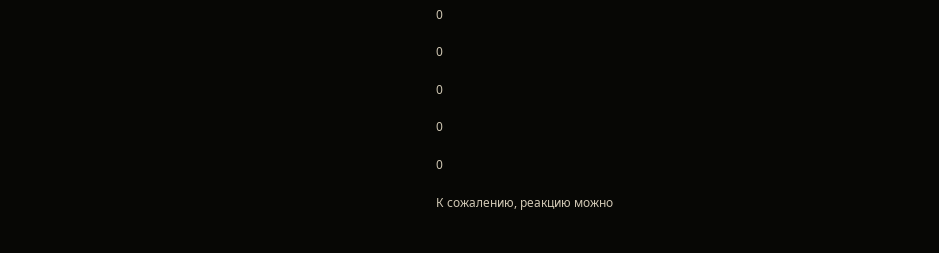0

0

0

0

0

К сожалению, реакцию можно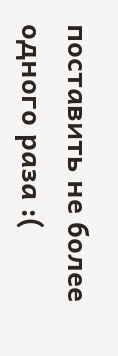поставить не более одного раза :(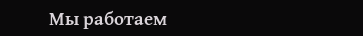Мы работаем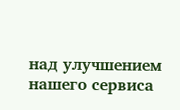над улучшением нашего сервиса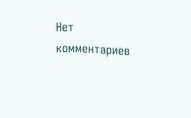Нет комментариев